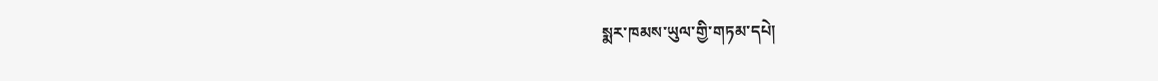སྨར་ཁམས་ཡུལ་གྱི་གཏམ་དཔེ།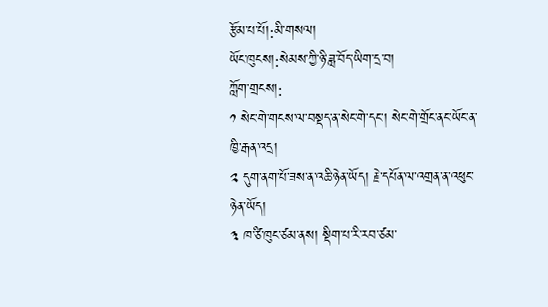རྩོམ་པ་པོ།:མི་གསལ།
ཡོང་ཁུངས།:སེམས་ཀྱི་ཉི་ཟླ་བོད་ཡིག་དྲ་བ།
ཀློག་གྲངས།:
༡ སེང་གེ་གངས་ལ་བསྡད་ན་སེང་གེ་དང་། སེང་གེ་གྲོང་ནང་ཡོང་ན་ཁྱི་རྒན་འདྲ།
༢ དུག་ནག་པོ་ཟས་ན་འཆི་ཉེན་ཡོད། རྗེ་དཔོན་ལ་འགྲན་ན་འཕུང་ཉེན་ཡོད།
༣ ཁ་ཙི་ཁུང་ཙམ་ནས། སྡིག་པ་རི་རབ་ཙམ་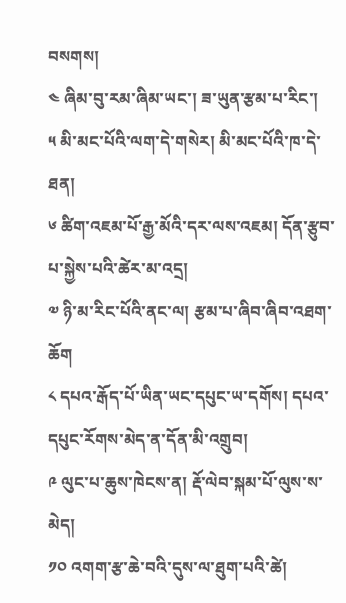བསགས།
༤ ཞིམ་བུ་རམ་ཞིམ་ཡང་། ཟ་ཡུན་རྩམ་པ་རིང་།
༥ མི་མང་པོའི་ལག་དེ་གསེར། མི་མང་པོའི་ཁ་དེ་ཐན།
༦ ཚིག་འཇམ་པོ་རྒྱ་མོའི་དར་ལས་འཇམ། དོན་རྩུབ་པ་སྐྱེས་པའི་ཚེར་མ་འདྲ།
༧ ཉི་མ་རིང་པོའི་ནང་ལ། རྩམ་པ་ཞིབ་ཞིབ་འཐག་ཆོག
༨ དཔའ་རྒོད་པོ་ཡིན་ཡང་དཔུང་ཡ་དགོས། དཔའ་དཔུང་རོགས་མེད་ན་དོན་མི་འགྲུབ།
༩ ལུང་པ་ཆུས་ཁེངས་ན། རྡོ་ལེབ་སྐམ་པོ་ལུས་ས་མེད།
༡༠ འགག་རྩ་ཆེ་བའི་དུས་ལ་ཐུག་པའི་ཚེ།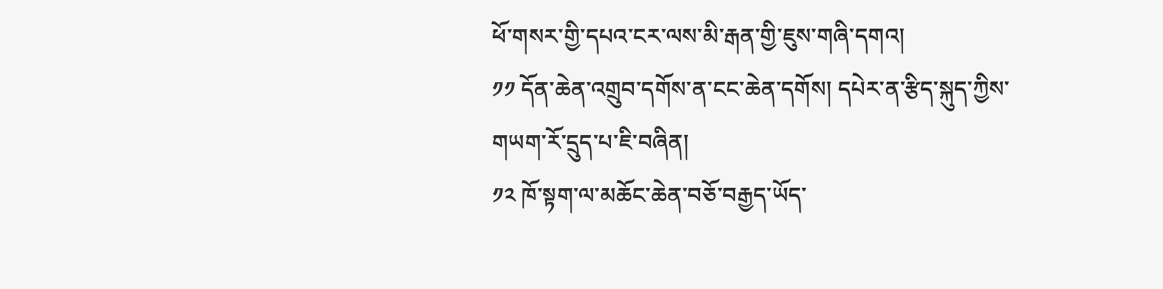ཕོ་གསར་གྱི་དཔའ་ངར་ལས་མི་རྒན་གྱི་ཇུས་གཞི་དགའ།
༡༡ དོན་ཆེན་འགྲུབ་དགོས་ན་ངང་ཆེན་དགོས། དཔེར་ན་རྩིད་སྐུད་ཀྱིས་གཡག་རོ་དྲུད་པ་ཇི་བཞིན།
༡༢ ཁོ་སྟག་ལ་མཆོང་ཆེན་བཅོ་བརྒྱད་ཡོད་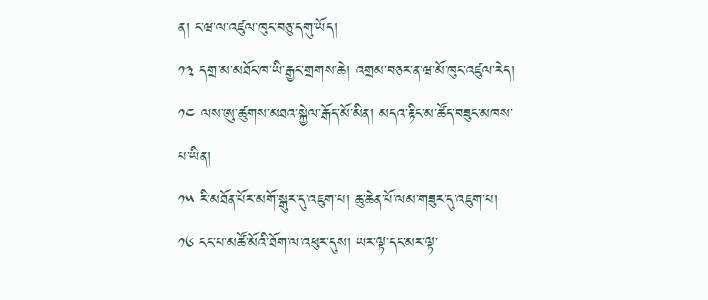ན། ང་ཝ་ལ་འཛུལ་ཁུང་བཅུ་དགུ་ཡོད།
༡༣ དགྲ་མ་མཐོང་ཁ་ཡི་རྒྱང་གྲགས་ཆེ། འགྲམ་བཅར་ན་ཝ་མོ་ཁུང་འཛུལ་རེད།
༡༤ ལས་ཨུ་ཚུགས་མཐའ་སྐྱེལ་རྒོད་མོ་མིན། མདའ་རྟིང་མ་ཚོད་བཟུང་མཁས་པ་ཡིན།
༡༥ རི་མཐོན་པོར་མགོ་སྒུར་དུ་འཇུག་པ། ཆུ་ཆེན་པོ་ལམ་གཟུར་དུ་འཇུག་པ།
༡༦ ངང་པ་མཚོ་མོའི་ཐོག་ལ་འཕུར་དུས། ཡར་ལྟ་དང་མར་ལྟ་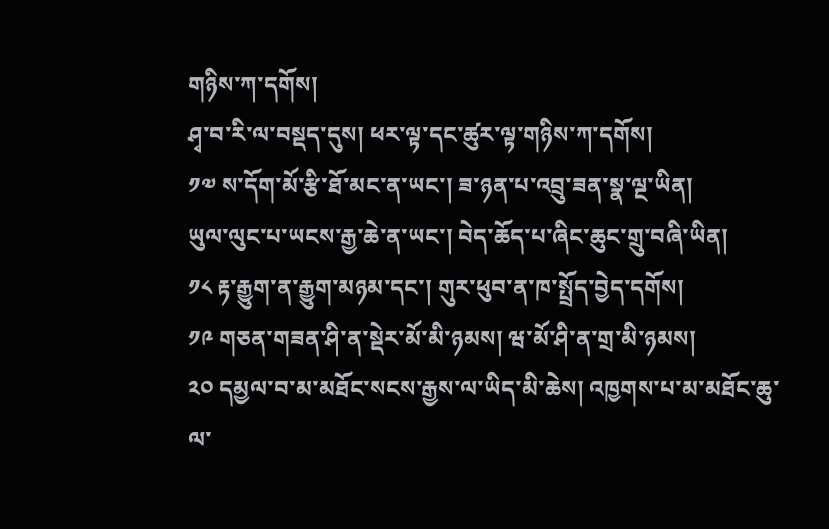གཉིས་ཀ་དགོས།
ཤྭ་བ་རི་ལ་བསྡད་དུས། ཕར་ལྟ་དང་ཚུར་ལྟ་གཉིས་ཀ་དགོས།
༡༧ ས་དོག་མོ་རྩི་ཐོ་མང་ན་ཡང་། ཟ་ཉན་པ་འབྲུ་ཟན་སྣ་ལྔ་ཡིན།
ཡུལ་ལུང་པ་ཡངས་རྒྱ་ཆེ་ན་ཡང་། བེད་ཆོད་པ་ཞིང་ཆུང་གྲུ་བཞི་ཡིན།
༡༨ རྟ་རྒྱུག་ན་རྒྱུག་མཉམ་དང་། གུར་ཕུབ་ན་ཁ་སྤྲོད་བྱེད་དགོས།
༡༩ གཅན་གཟན་ཤི་ན་སྡེར་མོ་མི་ཉམས། ཝ་མོ་ཤི་ན་གྲ་མི་ཉམས།
༢༠ དམྱལ་བ་མ་མཐོང་སངས་རྒྱས་ལ་ཡིད་མི་ཆེས། འཁྱགས་པ་མ་མཐོང་ཆུ་ལ་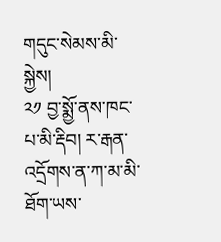གདུང་སེམས་མི་སྐྱེས།
༢༡ བྱ་སྨྱོ་ནས་ཁང་པ་མི་རྡིབ། ར་རྒན་འདྲོགས་ན་ཀ་མ་མི་ཐོག་ཡས་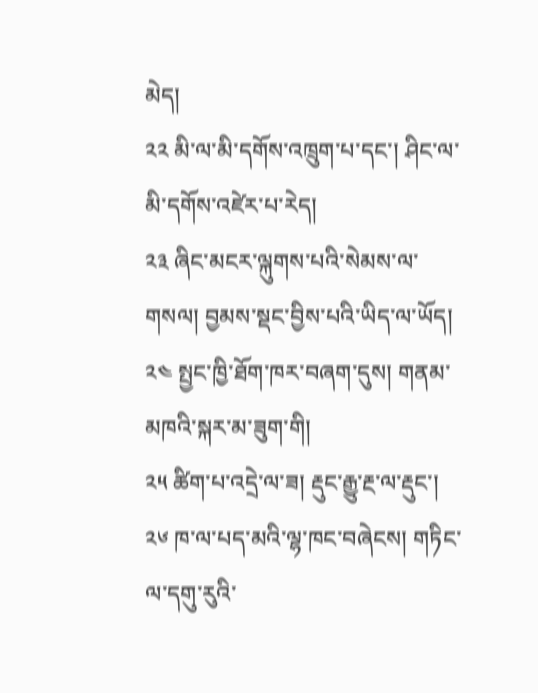མེད།
༢༢ མི་ལ་མི་དགོས་འཁྲུག་པ་དང་། ཤིང་ལ་མི་དགོས་འཛེར་པ་རེད།
༢༣ ཞིང་མངར་ལྐུགས་པའི་སེམས་ལ་གསལ། བྱམས་སྡང་བྱིས་པའི་ཡིད་ལ་ཡོད།
༢༤ སྤྱང་ཁྱི་ཐོག་ཁར་བཞག་དུས། གནམ་མཁའི་སྐར་མ་ཟུག་གི།
༢༥ ཚིག་པ་འདྲེ་ལ་ཟ། རྡུང་རྒྱུ་རྔ་ལ་རྡུང་།
༢༦ ཁ་ལ་པད་མའི་ལྷ་ཁང་བཞེངས། གཏིང་ལ་དགུ་རུའི་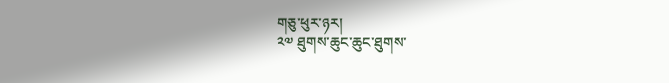གཅུ་ཕུར་ཉར།
༢༧ ཐུགས་ཆུང་ཆུང་ཐུགས་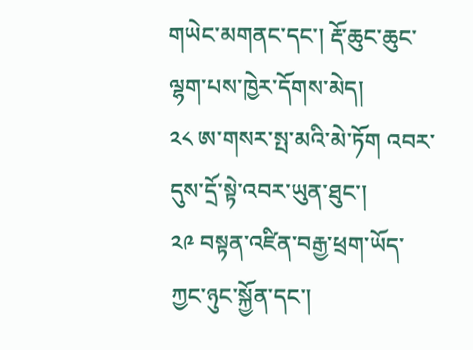གཡེང་མགནང་དང་། རྡོ་ཆུང་ཆུང་ལྷག་པས་ཁྱེར་དོགས་མེད།
༢༨ ཨ་གསར་སྤ་མའི་མེ་ཏོག འབར་དུས་དྲོ་སྟེ་འབར་ཡུན་ཐུང་།
༢༩ བསྟན་འཛིན་བརྒྱ་ཕྲག་ཡོད་ཀྱང་ཉུང་སྐྱོན་དང་།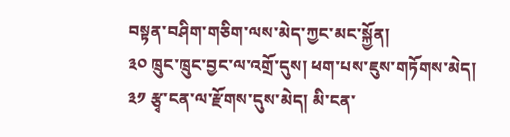བསྟན་བཤིག་གཅིག་ལས་མེད་ཀྱང་མང་སྐྱོན།
༣༠ ཁྲུང་ཁྲུང་བྱང་ལ་འགྲོ་དུས། ཕག་པས་ཇུས་གཏོགས་མེད།
༣༡ རྩྭ་ངན་ལ་རྫོགས་དུས་མེད། མི་ངན་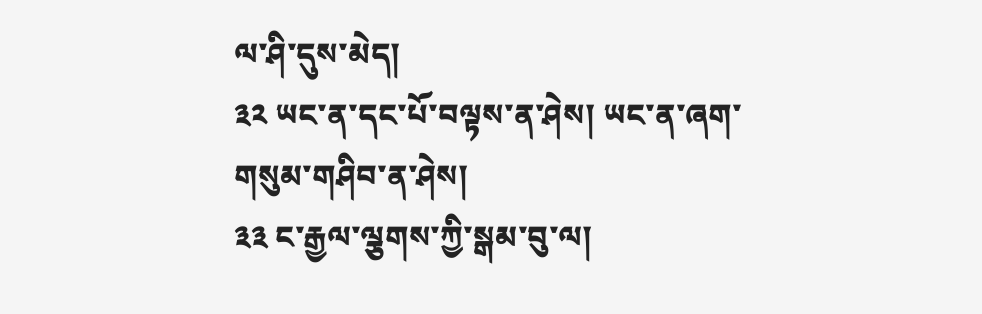ལ་ཤི་དུས་མེད།
༣༢ ཡང་ན་དང་པོ་བལྟས་ན་ཤེས། ཡང་ན་ཞག་གསུམ་གཤིབ་ན་ཤེས།
༣༣ ང་རྒྱལ་ལྕགས་ཀྱི་སྒམ་བུ་ལ།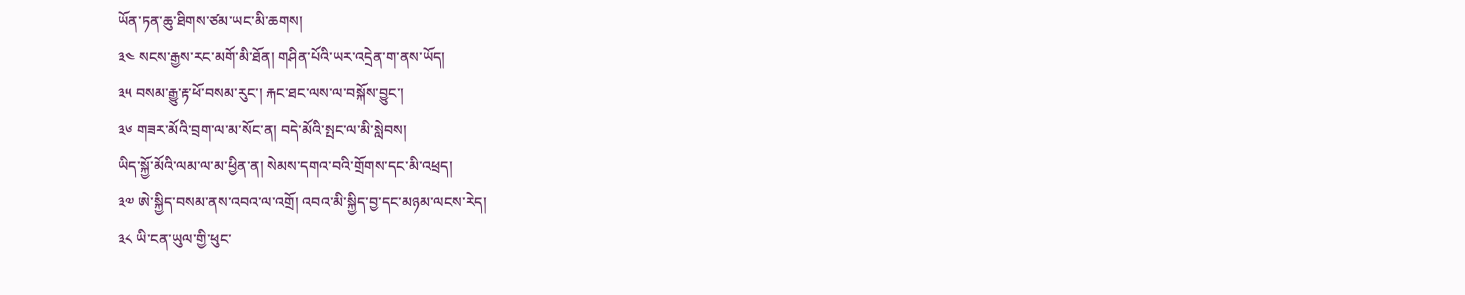ཡོན་ཏན་ཆུ་ཐིགས་ཙམ་ཡང་མི་ཆགས།
༣༤ སངས་རྒྱས་རང་མགོ་མི་ཐོན། གཤིན་པོའི་ཡར་འདྲེན་ག་ནས་ཡོད།
༣༥ བསམ་རྒྱུ་རྟ་ཕོ་བསམ་རུང་། རྐང་ཐང་ལས་ལ་བསྐོས་བྱུང་།
༣༦ གཟར་མོའི་བྲག་ལ་མ་སོང་ན། བདེ་མོའི་སྤང་ལ་མི་སླེབས།
ཡིད་སྐྱོ་མོའི་ལམ་ལ་མ་ཕྱིན་ན། སེམས་དགའ་བའི་གྲོགས་དང་མི་འཕྲད།
༣༧ ཨེ་སྐྱིད་བསམ་ནས་འབའ་ལ་འགྲོ། འབའ་མི་སྐྱིད་བྱ་དང་མཉམ་ལངས་རེད།
༣༨ ཡི་ངན་ཡུལ་གྱི་ཕུང་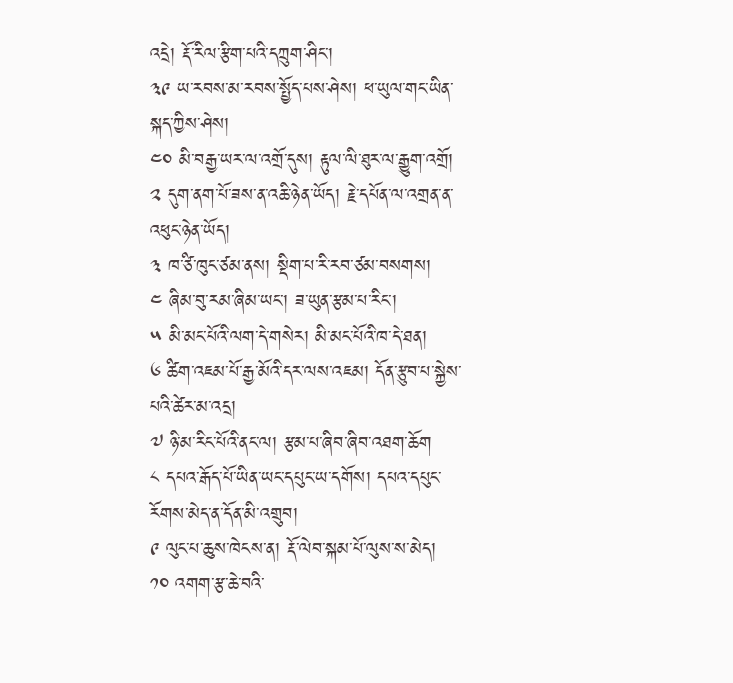འདྲེ། རྡོ་རིལ་རྩིག་པའི་དཀྲུག་ཤིང་།
༣༩ ཡ་རབས་མ་རབས་སྤྱོད་པས་ཤེས། ཕ་ཡུལ་གང་ཡིན་སྐད་ཀྱིས་ཤེས།
༤༠ མི་བརྒྱ་ཡར་ལ་འགྲོ་དུས། རྟུལ་ལི་ཐུར་ལ་རྒྱུག་འགྲོ།
༢ དུག་ནག་པོ་ཟས་ན་འཆི་ཉེན་ཡོད། རྗེ་དཔོན་ལ་འགྲན་ན་འཕུང་ཉེན་ཡོད།
༣ ཁ་ཙི་ཁུང་ཙམ་ནས། སྡིག་པ་རི་རབ་ཙམ་བསགས།
༤ ཞིམ་བུ་རམ་ཞིམ་ཡང་། ཟ་ཡུན་རྩམ་པ་རིང་།
༥ མི་མང་པོའི་ལག་དེ་གསེར། མི་མང་པོའི་ཁ་དེ་ཐན།
༦ ཚིག་འཇམ་པོ་རྒྱ་མོའི་དར་ལས་འཇམ། དོན་རྩུབ་པ་སྐྱེས་པའི་ཚེར་མ་འདྲ།
༧ ཉི་མ་རིང་པོའི་ནང་ལ། རྩམ་པ་ཞིབ་ཞིབ་འཐག་ཆོག
༨ དཔའ་རྒོད་པོ་ཡིན་ཡང་དཔུང་ཡ་དགོས། དཔའ་དཔུང་རོགས་མེད་ན་དོན་མི་འགྲུབ།
༩ ལུང་པ་ཆུས་ཁེངས་ན། རྡོ་ལེབ་སྐམ་པོ་ལུས་ས་མེད།
༡༠ འགག་རྩ་ཆེ་བའི་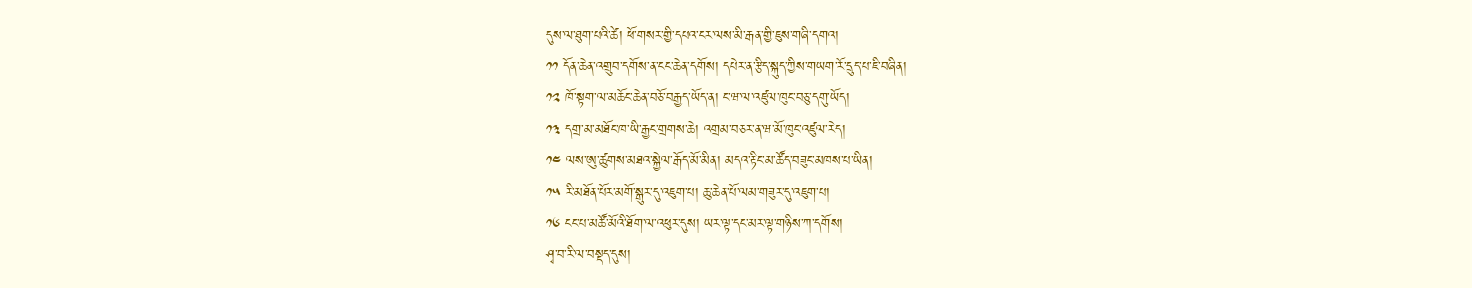དུས་ལ་ཐུག་པའི་ཚེ། ཕོ་གསར་གྱི་དཔའ་ངར་ལས་མི་རྒན་གྱི་ཇུས་གཞི་དགའ།
༡༡ དོན་ཆེན་འགྲུབ་དགོས་ན་ངང་ཆེན་དགོས། དཔེར་ན་རྩིད་སྐུད་ཀྱིས་གཡག་རོ་དྲུད་པ་ཇི་བཞིན།
༡༢ ཁོ་སྟག་ལ་མཆོང་ཆེན་བཅོ་བརྒྱད་ཡོད་ན། ང་ཝ་ལ་འཛུལ་ཁུང་བཅུ་དགུ་ཡོད།
༡༣ དགྲ་མ་མཐོང་ཁ་ཡི་རྒྱང་གྲགས་ཆེ། འགྲམ་བཅར་ན་ཝ་མོ་ཁུང་འཛུལ་རེད།
༡༤ ལས་ཨུ་ཚུགས་མཐའ་སྐྱེལ་རྒོད་མོ་མིན། མདའ་རྟིང་མ་ཚོད་བཟུང་མཁས་པ་ཡིན།
༡༥ རི་མཐོན་པོར་མགོ་སྒུར་དུ་འཇུག་པ། ཆུ་ཆེན་པོ་ལམ་གཟུར་དུ་འཇུག་པ།
༡༦ ངང་པ་མཚོ་མོའི་ཐོག་ལ་འཕུར་དུས། ཡར་ལྟ་དང་མར་ལྟ་གཉིས་ཀ་དགོས།
ཤྭ་བ་རི་ལ་བསྡད་དུས།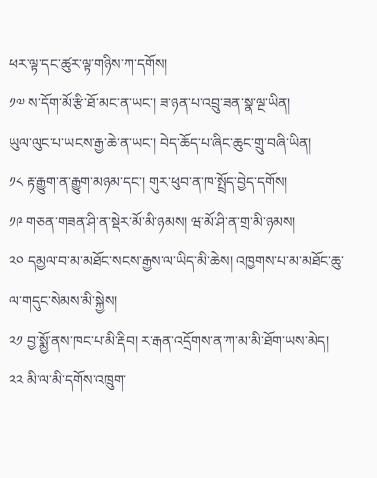ཕར་ལྟ་དང་ཚུར་ལྟ་གཉིས་ཀ་དགོས།
༡༧ ས་དོག་མོ་རྩི་ཐོ་མང་ན་ཡང་། ཟ་ཉན་པ་འབྲུ་ཟན་སྣ་ལྔ་ཡིན།
ཡུལ་ལུང་པ་ཡངས་རྒྱ་ཆེ་ན་ཡང་། བེད་ཆོད་པ་ཞིང་ཆུང་གྲུ་བཞི་ཡིན།
༡༨ རྟ་རྒྱུག་ན་རྒྱུག་མཉམ་དང་། གུར་ཕུབ་ན་ཁ་སྤྲོད་བྱེད་དགོས།
༡༩ གཅན་གཟན་ཤི་ན་སྡེར་མོ་མི་ཉམས། ཝ་མོ་ཤི་ན་གྲ་མི་ཉམས།
༢༠ དམྱལ་བ་མ་མཐོང་སངས་རྒྱས་ལ་ཡིད་མི་ཆེས། འཁྱགས་པ་མ་མཐོང་ཆུ་ལ་གདུང་སེམས་མི་སྐྱེས།
༢༡ བྱ་སྨྱོ་ནས་ཁང་པ་མི་རྡིབ། ར་རྒན་འདྲོགས་ན་ཀ་མ་མི་ཐོག་ཡས་མེད།
༢༢ མི་ལ་མི་དགོས་འཁྲུག་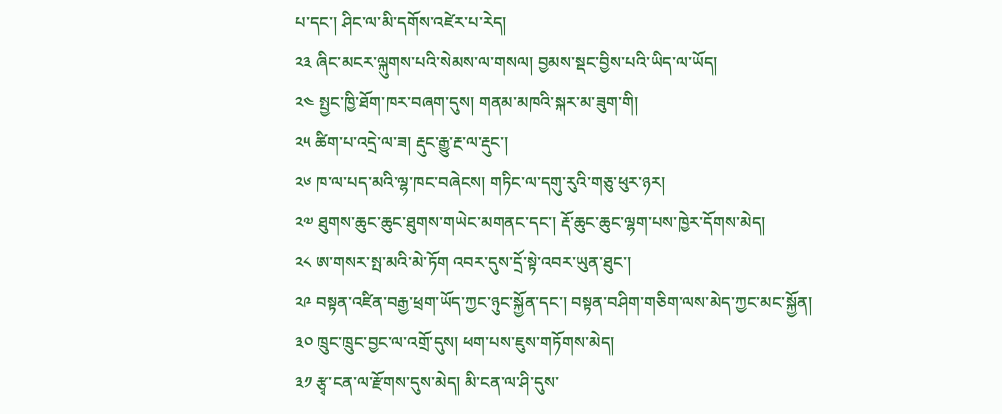པ་དང་། ཤིང་ལ་མི་དགོས་འཛེར་པ་རེད།
༢༣ ཞིང་མངར་ལྐུགས་པའི་སེམས་ལ་གསལ། བྱམས་སྡང་བྱིས་པའི་ཡིད་ལ་ཡོད།
༢༤ སྤྱང་ཁྱི་ཐོག་ཁར་བཞག་དུས། གནམ་མཁའི་སྐར་མ་ཟུག་གི།
༢༥ ཚིག་པ་འདྲེ་ལ་ཟ། རྡུང་རྒྱུ་རྔ་ལ་རྡུང་།
༢༦ ཁ་ལ་པད་མའི་ལྷ་ཁང་བཞེངས། གཏིང་ལ་དགུ་རུའི་གཅུ་ཕུར་ཉར།
༢༧ ཐུགས་ཆུང་ཆུང་ཐུགས་གཡེང་མགནང་དང་། རྡོ་ཆུང་ཆུང་ལྷག་པས་ཁྱེར་དོགས་མེད།
༢༨ ཨ་གསར་སྤ་མའི་མེ་ཏོག འབར་དུས་དྲོ་སྟེ་འབར་ཡུན་ཐུང་།
༢༩ བསྟན་འཛིན་བརྒྱ་ཕྲག་ཡོད་ཀྱང་ཉུང་སྐྱོན་དང་། བསྟན་བཤིག་གཅིག་ལས་མེད་ཀྱང་མང་སྐྱོན།
༣༠ ཁྲུང་ཁྲུང་བྱང་ལ་འགྲོ་དུས། ཕག་པས་ཇུས་གཏོགས་མེད།
༣༡ རྩྭ་ངན་ལ་རྫོགས་དུས་མེད། མི་ངན་ལ་ཤི་དུས་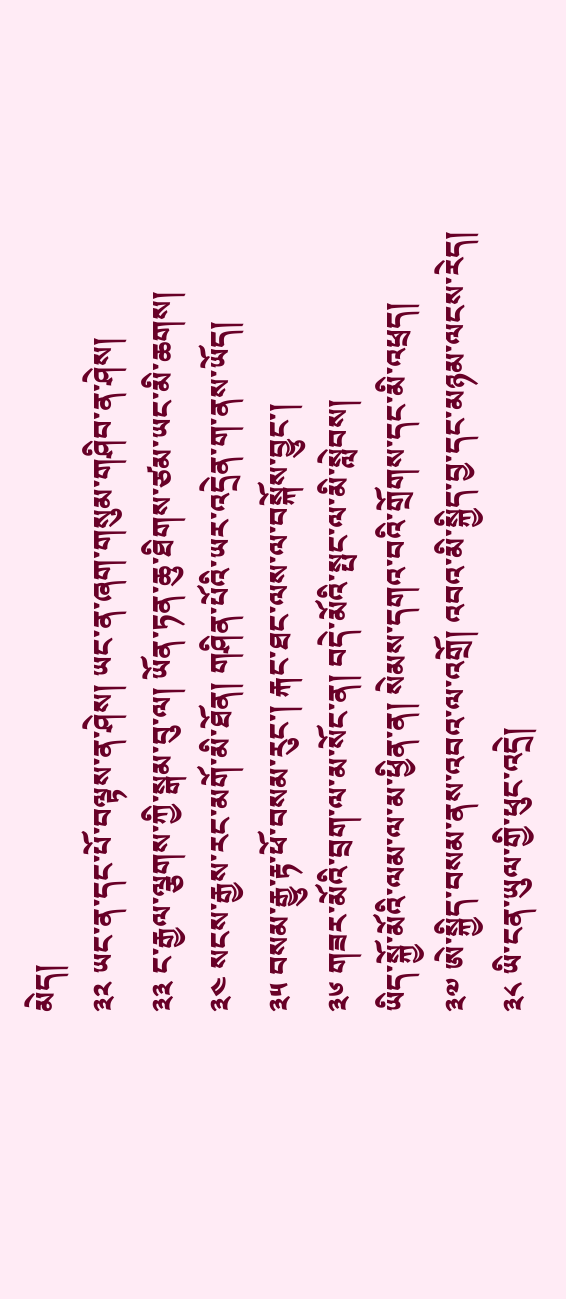མེད།
༣༢ ཡང་ན་དང་པོ་བལྟས་ན་ཤེས། ཡང་ན་ཞག་གསུམ་གཤིབ་ན་ཤེས།
༣༣ ང་རྒྱལ་ལྕགས་ཀྱི་སྒམ་བུ་ལ། ཡོན་ཏན་ཆུ་ཐིགས་ཙམ་ཡང་མི་ཆགས།
༣༤ སངས་རྒྱས་རང་མགོ་མི་ཐོན། གཤིན་པོའི་ཡར་འདྲེན་ག་ནས་ཡོད།
༣༥ བསམ་རྒྱུ་རྟ་ཕོ་བསམ་རུང་། རྐང་ཐང་ལས་ལ་བསྐོས་བྱུང་།
༣༦ གཟར་མོའི་བྲག་ལ་མ་སོང་ན། བདེ་མོའི་སྤང་ལ་མི་སླེབས།
ཡིད་སྐྱོ་མོའི་ལམ་ལ་མ་ཕྱིན་ན། སེམས་དགའ་བའི་གྲོགས་དང་མི་འཕྲད།
༣༧ ཨེ་སྐྱིད་བསམ་ནས་འབའ་ལ་འགྲོ། འབའ་མི་སྐྱིད་བྱ་དང་མཉམ་ལངས་རེད།
༣༨ ཡི་ངན་ཡུལ་གྱི་ཕུང་འདྲེ།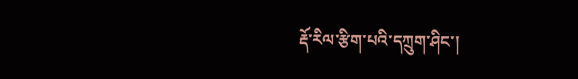རྡོ་རིལ་རྩིག་པའི་དཀྲུག་ཤིང་།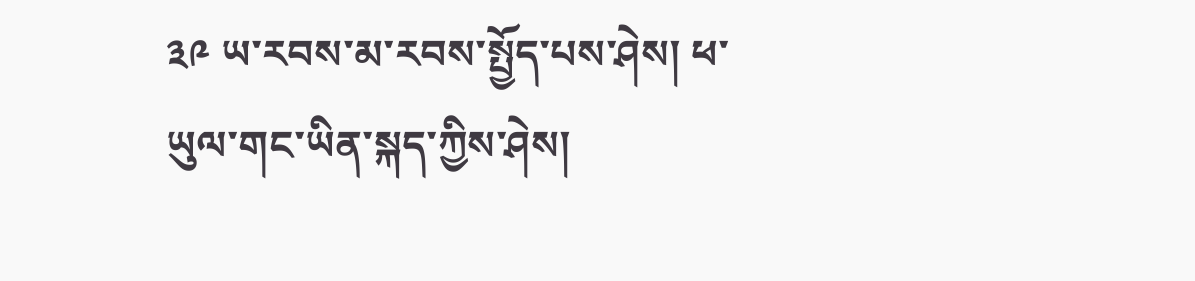༣༩ ཡ་རབས་མ་རབས་སྤྱོད་པས་ཤེས། ཕ་ཡུལ་གང་ཡིན་སྐད་ཀྱིས་ཤེས།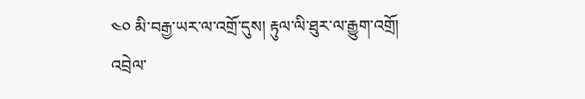༤༠ མི་བརྒྱ་ཡར་ལ་འགྲོ་དུས། རྟུལ་ལི་ཐུར་ལ་རྒྱུག་འགྲོ།
འབྲེལ་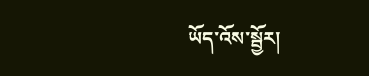ཡོད་འོས་སྦྱོར།